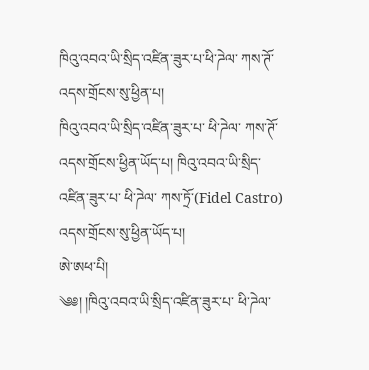ཁིའུ་འབའ་ཡི་སྲིད་འཛིན་ཟུར་པ་ཕི་ཌེལ་ ཀས་ཊོ་འདས་གྲོངས་སུ་ཕྱིན་པ།
ཁིའུ་འབའ་ཡི་སྲིད་འཛིན་ཟུར་པ་ ཕི་ཌེལ་ ཀས་ཊོ་འདས་གྲོངས་ཕྱིན་ཡོད་པ། ཁིའུ་འབའ་ཡི་སྲིད་འཛིན་ཟུར་པ་ ཕི་ཌེལ་ ཀས་ཏྲོ་(Fidel Castro) འདས་གྲོངས་སུ་ཕྱིན་ཡོད་པ།
ཨེ་ཨཕ་པི།
༄༅། །ཁིའུ་འབའ་ཡི་སྲིད་འཛིན་ཟུར་པ་ ཕི་ཌེལ་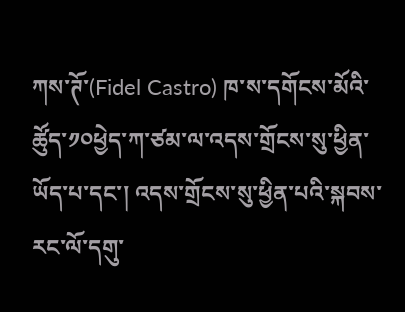ཀས་ཊོ་(Fidel Castro) ཁ་ས་དགོངས་མོའི་ཚོུད་༡༠ཕྱེད་ཀ་ཙམ་ལ་འདས་གྲོངས་སུ་ཕྱིན་ཡོད་པ་དང་། འདས་གྲོངས་སུ་ཕྱིན་པའི་སྐབས་རང་ལོ་དགུ་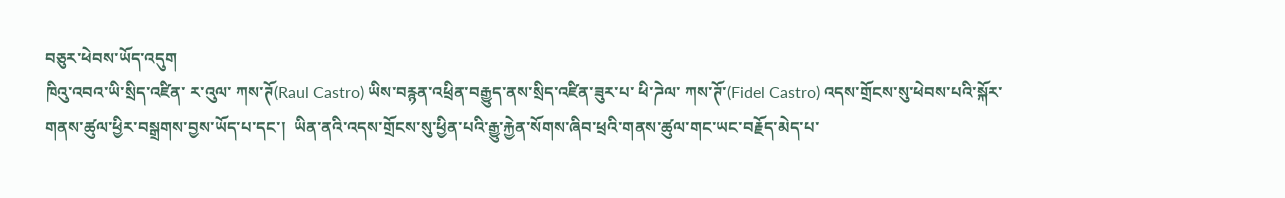བཅུར་ཕེབས་ཡོད་འདུག
ཁིའུ་འབའ་ཡི་སྲིད་འཛིན་ ར་འུལ་ ཀས་ཊོ(Raul Castro) ཡིས་བརྙན་འཕྲིན་བརྒྱུད་ནས་སྲིད་འཛིན་ཟུར་པ་ ཕི་ཌེལ་ ཀས་ཊོ་(Fidel Castro) འདས་གྲོངས་སུ་ཕེབས་པའི་སྐོར་གནས་ཚུལ་ཕྱིར་བསྒྲགས་བྱས་ཡོད་པ་དང་།  ཡིན་ནའི་འདས་གྲོངས་སུ་ཕྱིན་པའི་རྒྱུ་རྐྱེན་སོགས་ཞིབ་ཕྲའི་གནས་ཚུལ་གང་ཡང་བརྗོད་མེད་པ་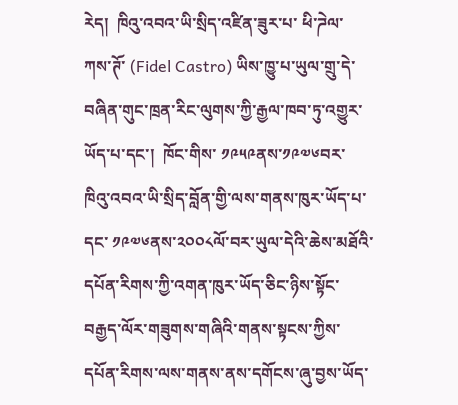རེད།  ཁིའུ་འབའ་ཡི་སྲིད་འཛིན་ཟུར་པ་ ཕི་ཌེལ་ ཀས་ཊོ་ (Fidel Castro) ཡིས་ཁྱུ་པ་ཡུལ་གྲུ་དེ་བཞིན་གུང་ཁྲན་རིང་ལུགས་ཀྱི་རྒྱལ་ཁབ་ཏུ་འགྱུར་ཡོད་པ་དང་།  ཁོང་གིས་ ༡༩༥༩ནས་༡༩༧༦བར་ ཁིའུ་འབའ་ཡི་སྲིད་བློན་གྱི་ལས་གནས་ཁུར་ཡོད་པ་དང་ ༡༩༧༦ནས་༢༠༠༨ལོ་བར་ཡུལ་དེའི་ཆེས་མཐོའི་དཔོན་རིགས་ཀྱི་འགན་ཁུར་ཡོད་ཅིང་ཉིས་སྟོང་བརྒྱད་ལོར་གཟུགས་གཞིའི་གནས་སྟངས་ཀྱིས་དཔོན་རིགས་ལས་གནས་ནས་དགོངས་ཞུ་བྱས་ཡོད་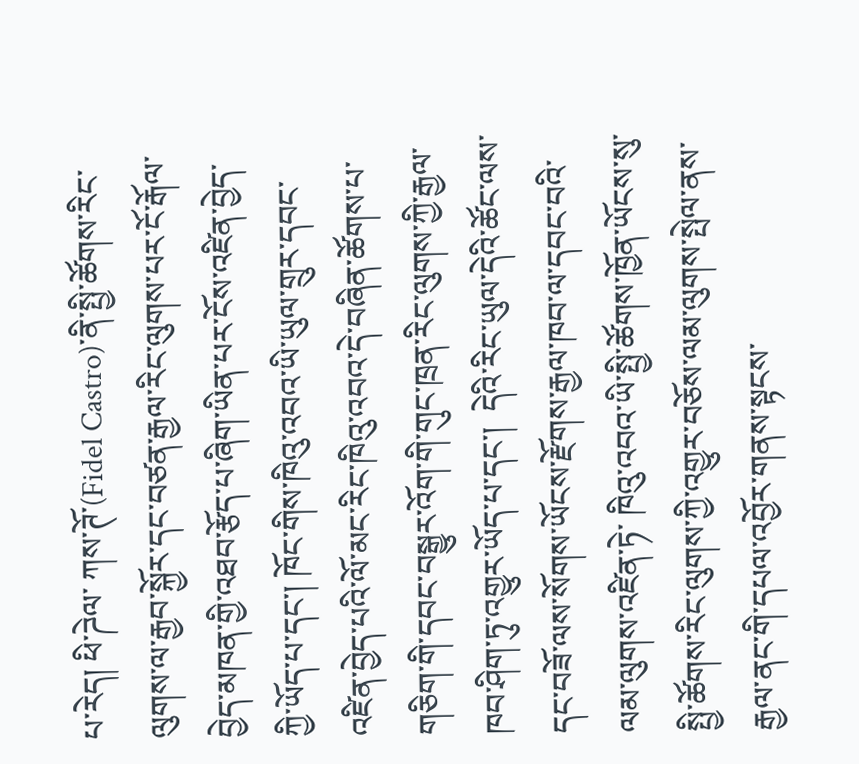པ་རེད། ཕི་ཌེལ་ ཀས་ཊོ་(Fidel Castro)་ནི་སྤྱི་ཚོགས་རིང་ལུགས་ལ་རྒྱབ་སྐྱོར་དང་བཙན་རྒྱལ་རིང་ལུགས་པར་ངོ་རྒོལ་བྱེད་མཁན་གྱི་འཐབ་རྩོད་པ་ཞིག་ཡིན་པར་ངོས་འཛིན་བྱེད་ཀྱི་ཡོད་པ་དང་། ཁོང་གིས་ཁིའུ་འབའ་ཡི་ཡུལ་གྲུར་དབང་འཛིན་བྱེད་པའི་ལོ་མང་རིང་ཁིའུ་འབའ་དེ་བཞིན་ཚོགས་པ་གཅིག་གི་དབང་བསྒྱུར་འོག་གི་གུང་ཁྲན་རིང་ལུགས་ཀྱི་རྒྱལ་ཁབ་ཤིག་ཏུ་འགྱུར་ཡོད་པ་དང་།  དེའི་རིང་ཡུལ་དེའི་ཚོང་ལས་དང་བཟོ་ལས་སོགས་ཡོངས་རྫོགས་རྒྱལ་ཁབ་ལ་དབང་བའི་ལམ་ལུགས་འཛིན་ཏེ་ ཁིའུ་འབའ་ཡི་སྤྱི་ཚོགས་ཁྱོན་ཡོངས་སུ་སྤྱི་ཚོགས་རིང་ལུགས་ཀྱི་འགྱུར་བཅོས་ལམ་ལུགས་སྤེལ་ནས་རྒྱལ་ནང་གི་དཔལ་འབྱོར་གནས་སྟངས་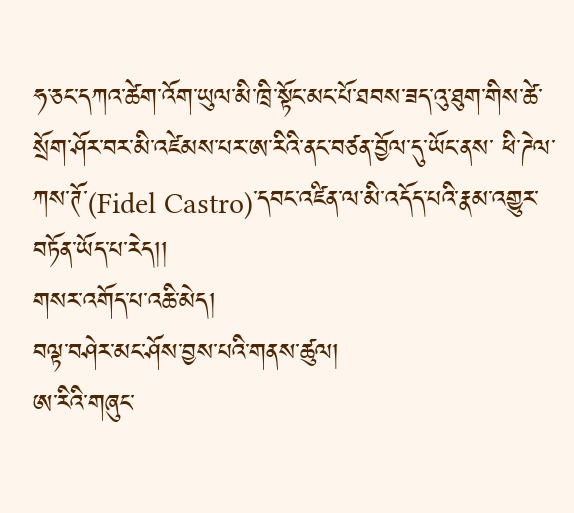ཧ་ཅང་དཀའ་ཚེག་འོག་ཡུལ་མི་ཁྲི་སྟོང་མང་པོ་ཐབས་ཟད་འུ་ཐུག་གིས་ཚེ་སྲོག་ཤོར་བར་མི་འཛེམས་པར་ཨ་རིའི་ནང་བཙན་བྱོལ་དུ་ཡོང་ནས་ ཕི་ཌེལ་ ཀས་ཊོ་(Fidel Castro)་དབང་འཛིན་ལ་མི་འདོད་པའི་རྣམ་འགྱུར་བཏོན་ཡོད་པ་རེད།།
གསར་འགོད་པ་འཆི་མེད།
བལྟ་བཤེར་མང་ཤོས་བྱས་པའི་གནས་ཚུལ།
ཨ་རིའི་གཞུང་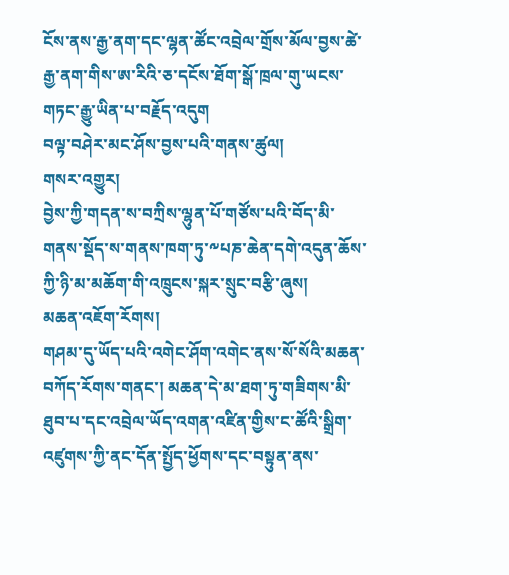ངོས་ནས་རྒྱ་ནག་དང་ལྷན་ཚོང་འབྲེལ་གྲོས་མོལ་བྱས་ཚེ་རྒྱ་ནག་གིས་ཨ་རིའི་ཅ་དངོས་ཐོག་སྒོ་ཁྲལ་གུ་ཡངས་གཏང་རྒྱུ་ཡིན་པ་བརྗོད་འདུག
བལྟ་བཤེར་མང་ཤོས་བྱས་པའི་གནས་ཚུལ།
གསར་འགྱུར།
བྱེས་ཀྱི་གདན་ས་བཀྲིས་ལྷུན་པོ་གཙོས་པའི་བོད་མི་གནས་སྡོད་ས་གནས་ཁག་ཏུ་༸པཎ་ཆེན་དགེ་འདུན་ཆོས་ཀྱི་ཉི་མ་མཆོག་གི་འཁྲུངས་སྐར་སྲུང་བརྩི་ཞུས།
མཆན་འཇོག་རོགས།
གཤམ་དུ་ཡོད་པའི་འགེང་ཤོག་འགེང་ནས་སོ་སོའི་མཆན་བཀོད་རོགས་གནང་། མཆན་དེ་མ་ཐག་ཏུ་གཟིགས་མི་ཐུབ་པ་དང་འབྲེལ་ཡོད་འགན་འཛིན་གྱིས་ང་ཚོའི་སྒྲིག་འཛུགས་ཀྱི་ནང་དོན་སྤྱོད་ཕྱོགས་དང་བསྟུན་ནས་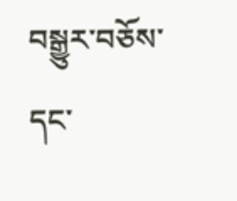བསྒྱུར་བཅོས་དང་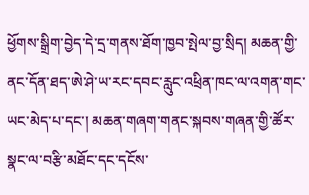ཕྱོགས་སྒྲིག་བྱེད་དེ་དྲ་གནས་ཐོག་ཁྱབ་སྤེལ་བྱ་སྲིད། མཆན་གྱི་ནང་དོན་ཐད་ཨེ་ཤེ་ཡ་རང་དབང་རླུང་འཕྲིན་ཁང་ལ་འགན་གང་ཡང་མེད་པ་དང་། མཆན་གཞག་གནང་སྐབས་གཞན་གྱི་ཚོར་སྣང་ལ་བརྩི་མཐོང་དང་དངོས་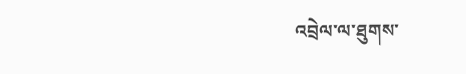འབྲེལ་ལ་ཐུགས་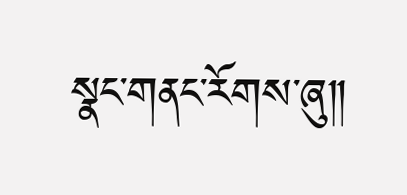སྣང་གནང་རོགས་ཞུ༎